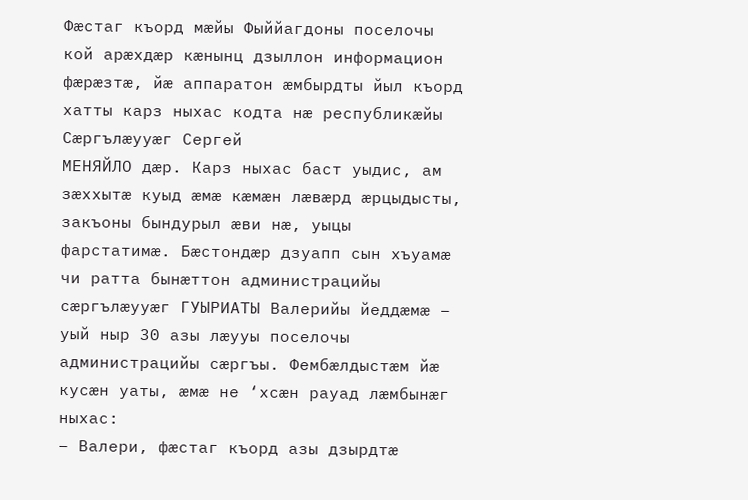Фæстаг къорд мæйы Фыййагдоны поселочы кой арæхдæр кæнынц дзыллон информацион фæрæзтæ, йæ аппаратон æмбырдты йыл къорд хатты карз ныхас кодта нæ республикæйы Сæргълæууæг Сергей
МЕНЯЙЛО дæр. Карз ныхас баст уыдис, ам зæххытæ куыд æмæ кæмæн лæвæрд æрцыдысты, закъоны бындурыл æви нæ, уыцы фарстатимæ. Бæстондæр дзуапп сын хъуамæ чи ратта бынæттон администрацийы сæргълæууæг ГУЫРИАТЫ Валерийы йеддæмæ – уый ныр 30 азы лæууы поселочы администрацийы сæргъы. Фембæлдыстæм йæ кусæн уаты, æмæ не ‘хсæн рауад лæмбынæг ныхас:
– Валери, фæстаг къорд азы дзырдтæ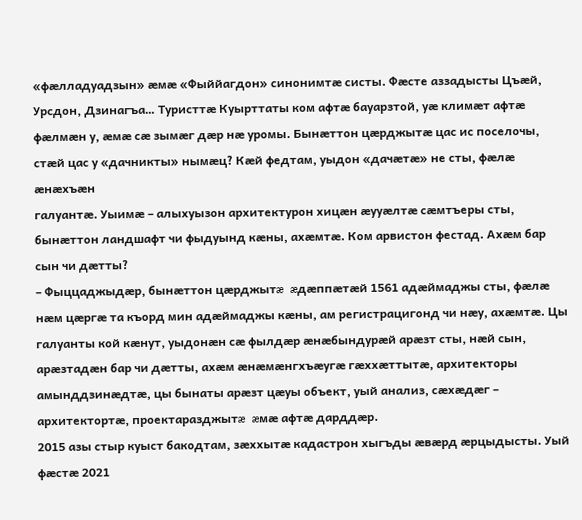«фæлладуадзын» æмæ «Фыййагдон» синонимтæ систы. Фæсте аззадысты Цъæй, Урсдон, Дзинагъа… Туристтæ Куырттаты ком афтæ бауарзтой, уæ климæт афтæ фæлмæн у, æмæ сæ зымæг дæр нæ уромы. Бынæттон цæрджытæ цас ис поселочы, стæй цас у «дачникты» нымæц? Кæй федтам, уыдон «дачæтæ» не сты, фæлæ æнæхъæн
галуантæ. Уыимæ – алыхуызон архитектурон хицæн æууæлтæ сæмтъеры сты, бынæттон ландшафт чи фыдуынд кæны, ахæмтæ. Ком арвистон фестад. Ахæм бар сын чи дæтты?
– Фыццаджыдæр, бынæттон цæрджытæ æдæппæтæй 1561 адæймаджы сты, фæлæ нæм цæргæ та къорд мин адæймаджы кæны, ам регистрацигонд чи нæу, ахæмтæ. Цы галуанты кой кæнут, уыдонæн сæ фылдæр æнæбындурæй арæзт сты, нæй сын, арæзтадæн бар чи дæтты, ахæм æнæмæнгхъæугæ гæххæттытæ, архитекторы амынддзинæдтæ, цы бынаты арæзт цæуы объект, уый анализ, сæхæдæг – архитектортæ, проектаразджытæ æмæ афтæ дарддæр.
2015 азы стыр куыст бакодтам, зæххытæ кадастрон хыгъды æвæрд æрцыдысты. Уый фæстæ 2021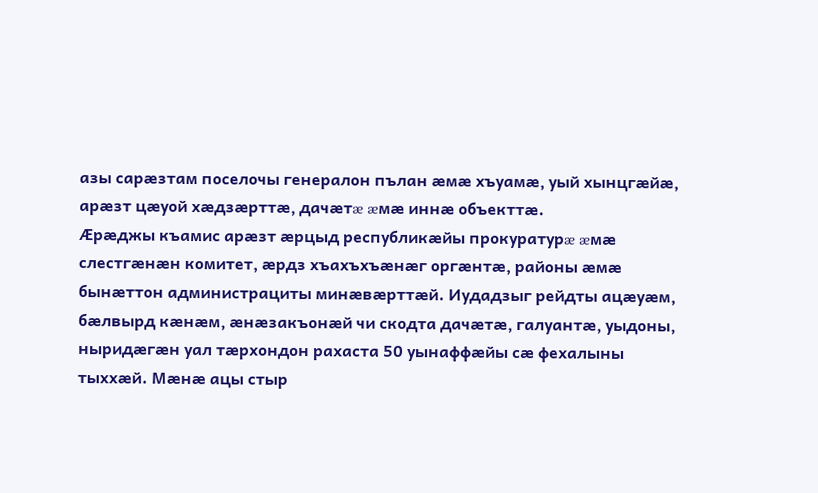азы сарæзтам поселочы генералон пълан æмæ хъуамæ, уый хынцгæйæ, арæзт цæуой хæдзæрттæ, дачæтæ æмæ иннæ объекттæ.
Æрæджы къамис арæзт æрцыд республикæйы прокуратурæ æмæ слестгæнæн комитет, æрдз хъахъхъæнæг оргæнтæ, районы æмæ бынæттон администрациты минæвæрттæй. Иудадзыг рейдты ацæуæм, бæлвырд кæнæм, æнæзакъонæй чи скодта дачæтæ, галуантæ, уыдоны, ныридæгæн уал тæрхондон рахаста 50 уынаффæйы сæ фехалыны тыххæй. Мæнæ ацы стыр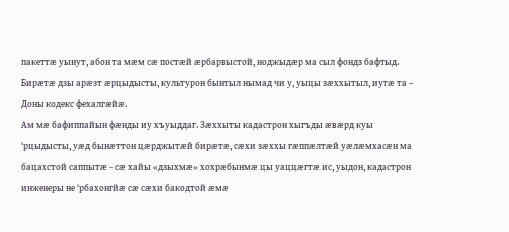пакеттæ уынут, абон та мæм сæ постæй æрбарвыстой, ноджыдæр ма сыл фондз бафтыд. Бирæтæ дзы арæзт æрцыдысты, культурон бынтыл нымад чи у, уыцы зæххытыл, иутæ та – Доны кодекс фехалгæйæ.
Ам мæ бафиппайын фæнды иу хъуыддаг. Зæххыты кадастрон хыгъды æвæрд куы ‘рцыдысты, уæд бынæттон цæрджытæй бирæтæ, сæхи зæххы гæппæлтæй уæлæмхасæн ма бацахстой саппытæ – сæ хайы «дзыхмæ» хохрæбынмæ цы уаццæгтæ ис, уыдон, кадастрон инженеры не ‘рбахонгйæ сæ сæхи бакодтой æмæ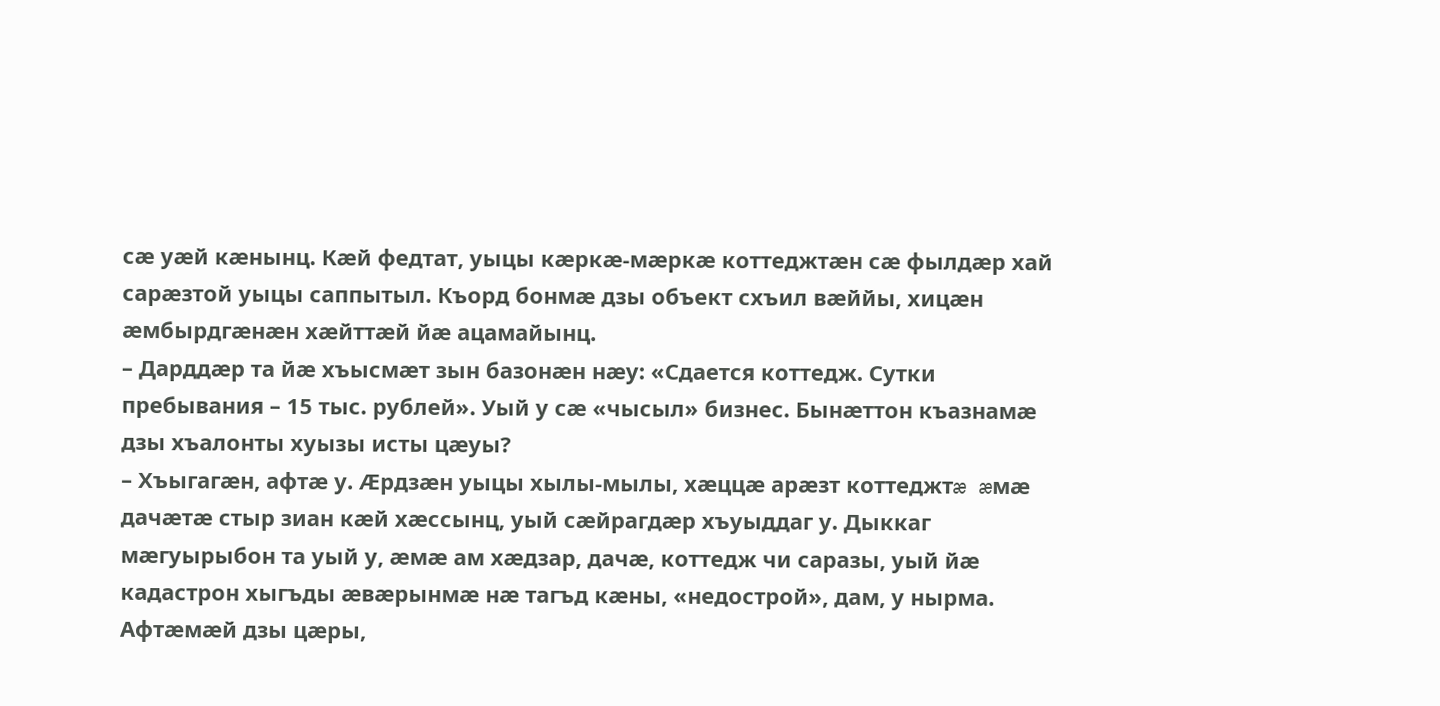сæ уæй кæнынц. Кæй федтат, уыцы кæркæ-мæркæ коттеджтæн сæ фылдæр хай сарæзтой уыцы саппытыл. Къорд бонмæ дзы объект схъил вæййы, хицæн æмбырдгæнæн хæйттæй йæ ацамайынц.
– Дарддæр та йæ хъысмæт зын базонæн нæу: «Сдается коттедж. Сутки пребывания – 15 тыс. рублей». Уый у сæ «чысыл» бизнес. Бынæттон къазнамæ дзы хъалонты хуызы исты цæуы?
– Хъыгагæн, афтæ у. Æрдзæн уыцы хылы-мылы, хæццæ арæзт коттеджтæ æмæ дачæтæ стыр зиан кæй хæссынц, уый сæйрагдæр хъуыддаг у. Дыккаг мæгуырыбон та уый у, æмæ ам хæдзар, дачæ, коттедж чи саразы, уый йæ кадастрон хыгъды æвæрынмæ нæ тагъд кæны, «недострой», дам, у нырма. Афтæмæй дзы цæры,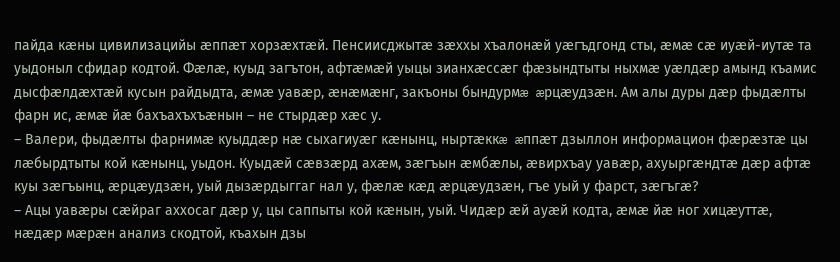пайда кæны цивилизацийы æппæт хорзæхтæй. Пенсиисджытæ зæххы хъалонæй уæгъдгонд сты, æмæ сæ иуæй-иутæ та уыдоныл сфидар кодтой. Фæлæ, куыд загътон, афтæмæй уыцы зианхæссæг фæзындтыты ныхмæ уæлдæр амынд къамис дысфæлдæхтæй кусын райдыдта, æмæ уавæр, æнæмæнг, закъоны бындурмæ æрцæудзæн. Ам алы дуры дæр фыдæлты фарн ис, æмæ йæ бахъахъхъæнын – не стырдæр хæс у.
– Валери, фыдæлты фарнимæ куыддæр нæ сыхагиуæг кæнынц, ныртæккæ æппæт дзыллон информацион фæрæзтæ цы лæбырдтыты кой кæнынц, уыдон. Куыдæй сæвзæрд ахæм, зæгъын æмбæлы, æвирхъау уавæр, ахуыргæндтæ дæр афтæ куы зæгъынц, æрцæудзæн, уый дызæрдыггаг нал у, фæлæ кæд æрцæудзæн, гъе уый у фарст, зæгъгæ?
– Ацы уавæры сæйраг аххосаг дæр у, цы саппыты кой кæнын, уый. Чидæр æй ауæй кодта, æмæ йæ ног хицæуттæ, нæдæр мæрæн анализ скодтой, къахын дзы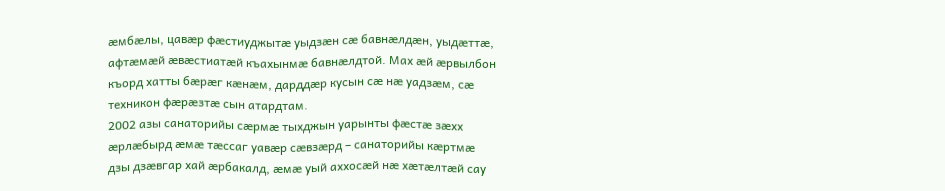æмбæлы, цавæр фæстиуджытæ уыдзæн сæ бавнæлдæн, уыдæттæ, афтæмæй æвæстиатæй къахынмæ бавнæлдтой. Мах æй æрвылбон къорд хатты бæрæг кæнæм, дарддæр кусын сæ нæ уадзæм, сæ техникон фæрæзтæ сын атардтам.
2002 азы санаторийы сæрмæ тыхджын уарынты фæстæ зæхх æрлæбырд æмæ тæссаг уавæр сæвзæрд – санаторийы кæртмæ дзы дзæвгар хай æрбакалд, æмæ уый аххосæй нæ хæтæлтæй сау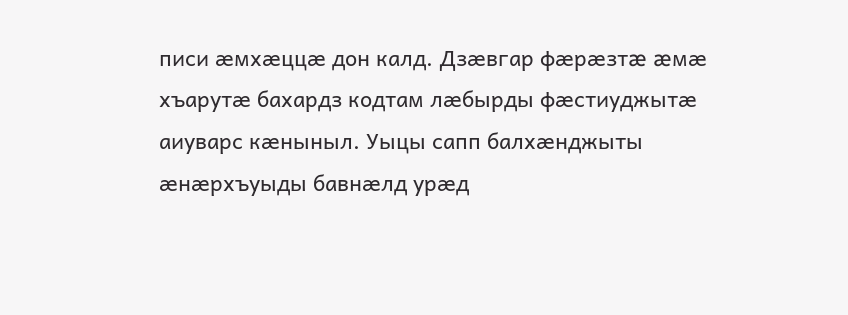писи æмхæццæ дон калд. Дзæвгар фæрæзтæ æмæ хъарутæ бахардз кодтам лæбырды фæстиуджытæ аиуварс кæныныл. Уыцы сапп балхæнджыты æнæрхъуыды бавнæлд урæд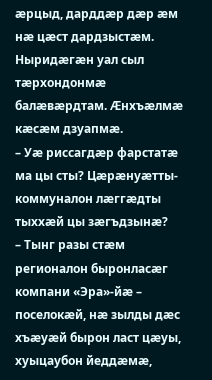æрцыд, дарддæр дæр æм нæ цæст дардзыстæм. Ныридæгæн уал сыл тæрхондонмæ балæвæрдтам. Æнхъæлмæ кæсæм дзуапмæ.
– Уæ риссагдæр фарстатæ ма цы сты? Цæрæнуæтты-коммуналон лæггæдты тыххæй цы зæгъдзынæ?
– Тынг разы стæм регионалон быронласæг компани «Эра»-йæ – поселокæй, нæ зылды дæс хъæуæй бырон ласт цæуы, хуыцаубон йеддæмæ,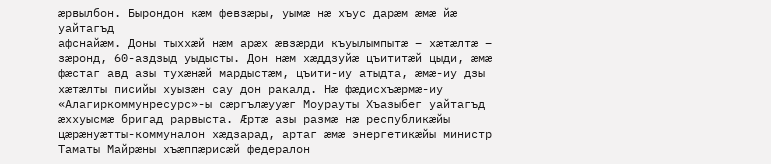æрвылбон. Бырондон кæм февзæры, уымæ нæ хъус дарæм æмæ йæ уайтагъд
афснайæм. Доны тыххæй нæм арæх æвзæрди къуылымпытæ – хæтæлтæ – зæронд, 60-аздзыд уыдысты. Дон нæм хæддзуйæ цъититæй цыди, æмæ фæстаг авд азы тухæнæй мардыстæм, цъити-иу атыдта, æмæ-иу дзы хæтæлты писийы хуызæн сау дон ракалд. Нæ фæдисхъæрмæ-иу «Алагиркоммунресурс»-ы сæргълæууæг Моурауты Хъазыбег уайтагъд æххуысмæ бригад рарвыста. Æртæ азы размæ нæ республикæйы цæрæнуæтты-коммуналон хæдзарад, артаг æмæ энергетикæйы министр Таматы Майрæны хъæппæрисæй федералон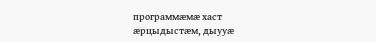программæмæ хаст æрцыдыстæм, дыууæ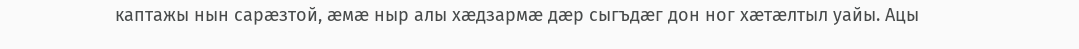каптажы нын сарæзтой, æмæ ныр алы хæдзармæ дæр сыгъдæг дон ног хæтæлтыл уайы. Ацы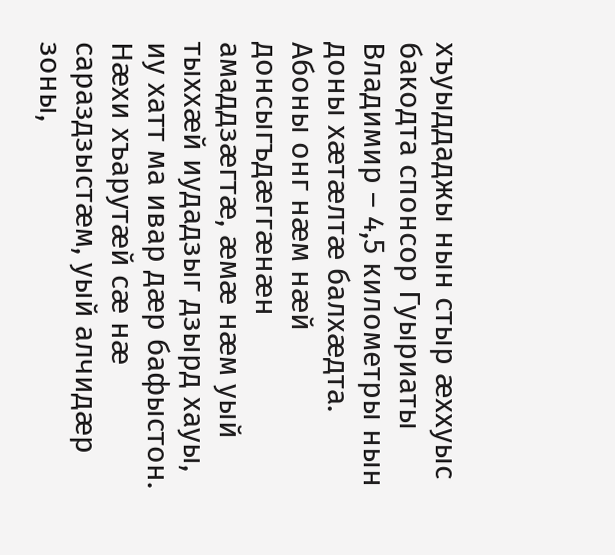хъуыддаджы нын стыр æххуыс бакодта спонсор Гуыриаты Владимир – 4,5 километры нын доны хæтæлтæ балхæдта.
Абоны онг нæм нæй донсыгъдæггæнæн амаддзæгтæ, æмæ нæм уый тыххæй иудадзыг дзырд хауы, иу хатт ма ивар дæр бафыстон. Нæхи хъарутæй сæ нæ сараздзыстæм, уый алчидæр зоны,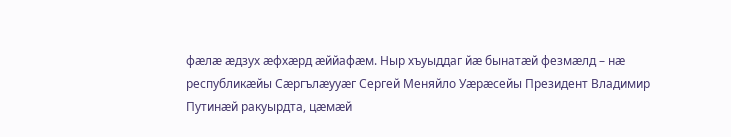фæлæ æдзух æфхæрд æййафæм. Ныр хъуыддаг йæ бынатæй фезмæлд – нæ республикæйы Сæргълæууæг Сергей Меняйло Уæрæсейы Президент Владимир Путинæй ракуырдта, цæмæй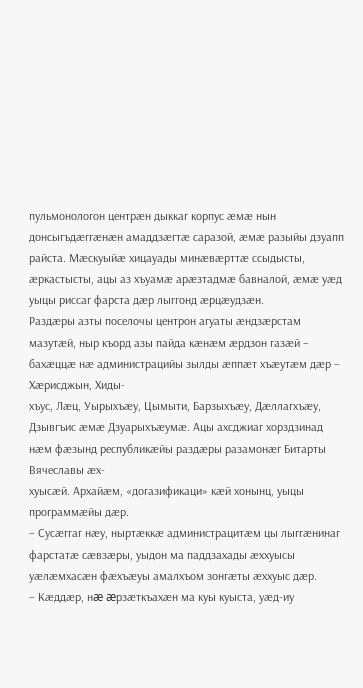пульмонологон центрæн дыккаг корпус æмæ нын донсыгъдæггæнæн амаддзæгтæ саразой, æмæ разыйы дзуапп райста. Мæскуыйæ хицауады минæвæрттæ ссыдысты, æркастысты, ацы аз хъуамæ арæзтадмæ бавналой, æмæ уæд уыцы риссаг фарста дæр лыггонд æрцæудзæн.
Раздæры азты поселочы центрон агуаты æндзæрстам мазутæй, ныр къорд азы пайда кæнæм æрдзон газæй – бахæццæ нæ администрацийы зылды æппæт хъæутæм дæр – Хæрисджын, Хиды-
хъус, Лæц, Уырыхъæу, Цымыти, Барзыхъæу, Дæллагхъæу, Дзывгъис æмæ Дзуарыхъæумæ. Ацы ахсджиаг хорздзинад нæм фæзынд республикæйы раздæры разамонæг Битарты Вячеславы æх-
хуысæй. Архайæм, «догазификаци» кæй хонынц, уыцы программæйы дæр.
– Сусæггаг нæу, ныртæккæ администрацитæм цы лыггæнинаг фарстатæ сæвзæры, уыдон ма паддзахады æххуысы уæлæмхасæн фæхъæуы амалхъом зонгæты æххуыс дæр.
– Кæддæр, нæ æрзæткъахæн ма куы куыста, уæд-иу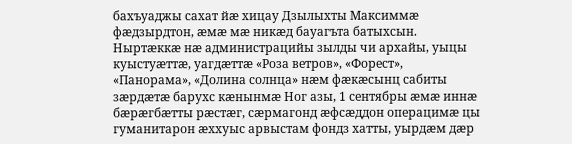бахъуаджы сахат йæ хицау Дзылыхты Максиммæ фæдзырдтон, æмæ мæ никæд бауагъта батыхсын. Ныртæккæ нæ администрацийы зылды чи архайы, уыцы куыстуæттæ, уагдæттæ «Роза ветров», «Форест», «Панорама», «Долина солнца» нæм фæкæсынц сабиты зæрдæтæ барухс кæнынмæ Ног азы, 1 сентябры æмæ иннæ бæрæгбæтты рæстæг, сæрмагонд æфсæддон операцимæ цы гуманитарон æххуыс арвыстам фондз хатты, уырдæм дæр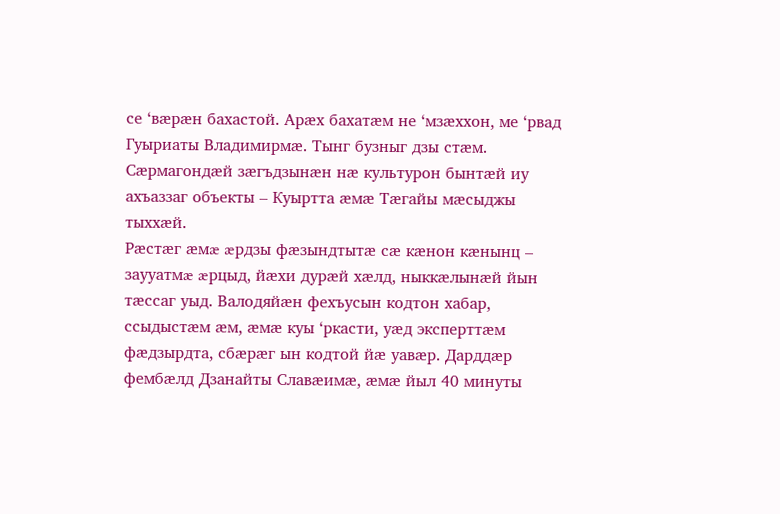се ‘вæрæн бахастой. Арæх бахатæм не ‘мзæххон, ме ‘рвад Гуыриаты Владимирмæ. Тынг бузныг дзы стæм. Сæрмагондæй зæгъдзынæн нæ культурон бынтæй иу ахъаззаг объекты – Куыртта æмæ Тæгайы мæсыджы тыххæй.
Рæстæг æмæ æрдзы фæзындтытæ сæ кæнон кæнынц – заууатмæ æрцыд, йæхи дурæй хæлд, ныккæлынæй йын тæссаг уыд. Валодяйæн фехъусын кодтон хабар, ссыдыстæм æм, æмæ куы ‘ркасти, уæд эксперттæм фæдзырдта, сбæрæг ын кодтой йæ уавæр. Дарддæр фембæлд Дзанайты Славæимæ, æмæ йыл 40 минуты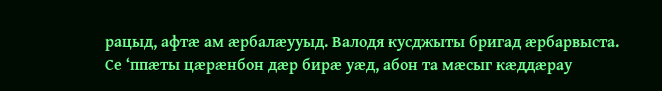рацыд, афтæ ам æрбалæууыд. Валодя кусджыты бригад æрбарвыста. Се ‘ппæты цæрæнбон дæр бирæ уæд, абон та мæсыг кæддæрау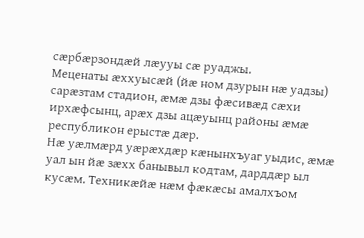сæрбæрзондæй лæууы сæ руаджы.
Меценаты æххуысæй (йæ ном дзурын нæ уадзы) сарæзтам стадион, æмæ дзы фæсивæд сæхи ирхæфсынц, арæх дзы ацæуынц районы æмæ республикон ерыстæ дæр.
Нæ уæлмæрд уæрæхдæр кæнынхъуаг уыдис, æмæ уал ын йæ зæхх банывыл кодтам, дарддæр ыл кусæм. Техникæйæ нæм фæкæсы амалхъом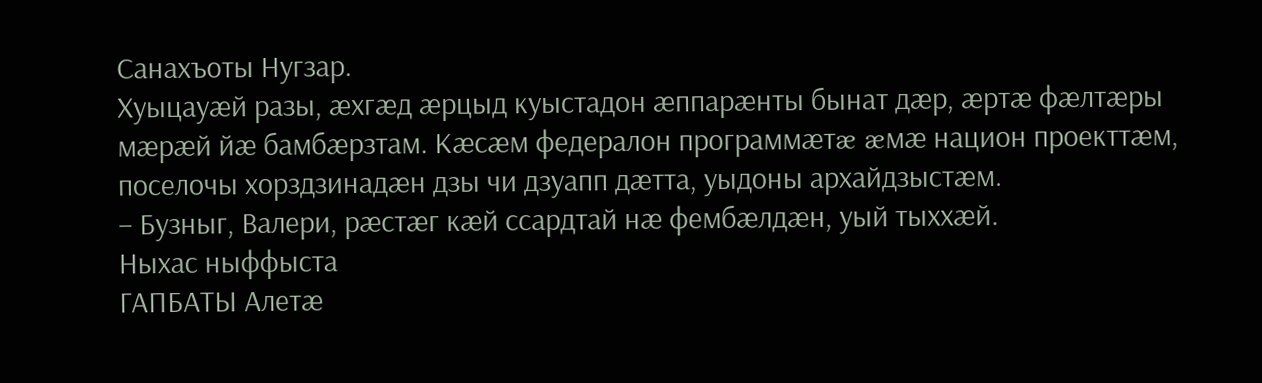Санахъоты Нугзар.
Хуыцауæй разы, æхгæд æрцыд куыстадон æппарæнты бынат дæр, æртæ фæлтæры мæрæй йæ бамбæрзтам. Кæсæм федералон программæтæ æмæ национ проекттæм, поселочы хорздзинадæн дзы чи дзуапп дæтта, уыдоны архайдзыстæм.
– Бузныг, Валери, рæстæг кæй ссардтай нæ фембæлдæн, уый тыххæй.
Ныхас ныффыста
ГАПБАТЫ Алетæ